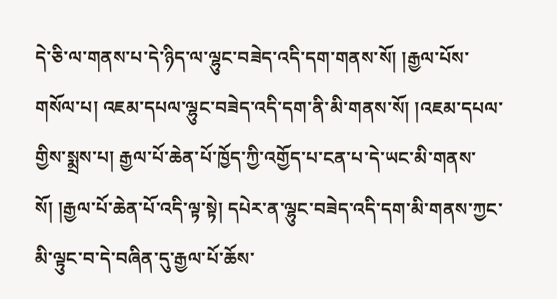དེ་ཅི་ལ་གནས་པ་དེ་ཉིད་ལ་ལྷུང་བཟེད་འདི་དག་གནས་སོ། །རྒྱལ་པོས་གསོལ་པ། འཇམ་དཔལ་ལྷུང་བཟེད་འདི་དག་ནི་མི་གནས་སོ། །འཇམ་དཔལ་གྱིས་སྨྲས་པ། རྒྱལ་པོ་ཆེན་པོ་ཁྱོད་ཀྱི་འགྱོད་པ་ངན་པ་དེ་ཡང་མི་གནས་སོ། །རྒྱལ་པོ་ཆེན་པོ་འདི་ལྟ་སྟེ། དཔེར་ན་ལྷུང་བཟེད་འདི་དག་མི་གནས་ཀྱང་མི་ལྟུང་བ་དེ་བཞིན་དུ་རྒྱལ་པོ་ཆོས་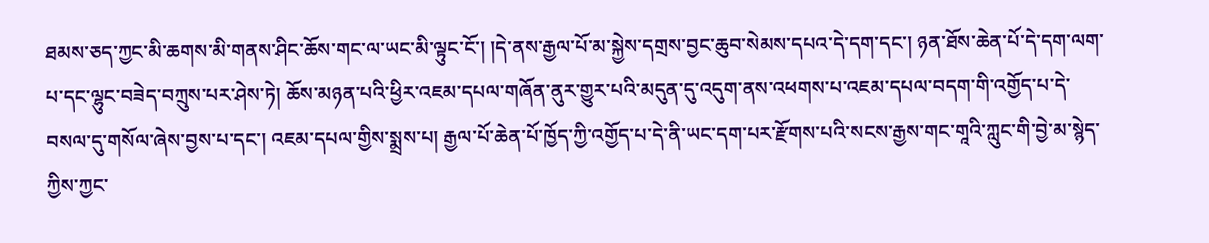ཐམས་ཅད་ཀྱང་མི་ཆགས་མི་གནས་ཤིང་ཆོས་གང་ལ་ཡང་མི་ལྟུང་ངོ་། །དེ་ནས་རྒྱལ་པོ་མ་སྐྱེས་དགྲས་བྱང་ཆུབ་སེམས་དཔའ་དེ་དག་དང་། ཉན་ཐོས་ཆེན་པོ་དེ་དག་ལག་པ་དང་ལྷུང་བཟེད་བཀྲུས་པར་ཤེས་ཏེ། ཆོས་མཉན་པའི་ཕྱིར་འཇམ་དཔལ་གཞོན་ནུར་གྱུར་པའི་མདུན་དུ་འདུག་ནས་འཕགས་པ་འཇམ་དཔལ་བདག་གི་འགྱོད་པ་དེ་བསལ་དུ་གསོལ་ཞེས་བྱས་པ་དང་། འཇམ་དཔལ་གྱིས་སྨྲས་པ། རྒྱལ་པོ་ཆེན་པོ་ཁྱོད་ཀྱི་འགྱོད་པ་དེ་ནི་ཡང་དག་པར་རྫོགས་པའི་སངས་རྒྱས་གང་གཱའི་ཀླུང་གི་བྱེ་མ་སྙེད་ཀྱིས་ཀྱང་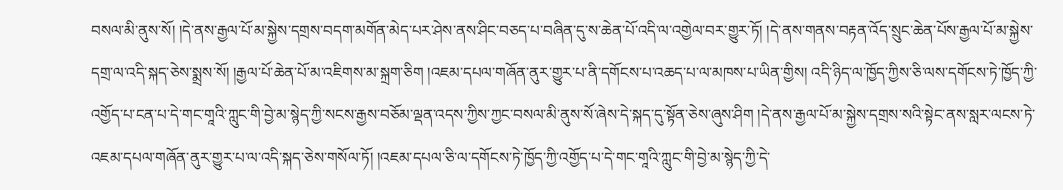བསལ་མི་ནུས་སོ། །དེ་ནས་རྒྱལ་པོ་མ་སྐྱེས་དགྲས་བདག་མགོན་མེད་པར་ཤེས་ནས་ཤིང་བཅད་པ་བཞིན་དུ་ས་ཆེན་པོ་འདི་ལ་འགྱེལ་བར་གྱུར་ཏོ། །དེ་ནས་གནས་བརྟན་འོད་སྲུང་ཆེན་པོས་རྒྱལ་པོ་མ་སྐྱེས་དགྲ་ལ་འདི་སྐད་ཅེས་སྨྲས་སོ། །རྒྱལ་པོ་ཆེན་པོ་མ་འཇིགས་མ་སྐྲག་ཅིག །འཇམ་དཔལ་གཞོན་ནུར་གྱུར་པ་ནི་དགོངས་པ་འཆད་པ་ལ་མཁས་པ་ཡིན་གྱིས། འདི་ཉིད་ལ་ཁྱོད་ཀྱིས་ཅི་ལས་དགོངས་ཏེ་ཁྱོད་ཀྱི་འགྱོད་པ་ངན་པ་དེ་གང་གཱའི་ཀླུང་གི་བྱེ་མ་སྙེད་ཀྱི་སངས་རྒྱས་བཅོམ་ལྡན་འདས་ཀྱིས་ཀྱང་བསལ་མི་ནུས་སོ་ཞེས་དེ་སྐད་དུ་སྟོན་ཅེས་ཞུས་ཤིག །དེ་ནས་རྒྱལ་པོ་མ་སྐྱེས་དགྲས་སའི་སྟེང་ནས་སླར་ལངས་ཏེ་འཇམ་དཔལ་གཞོན་ནུར་གྱུར་པ་ལ་འདི་སྐད་ཅེས་གསོལ་ཏོ། །འཇམ་དཔལ་ཅི་ལ་དགོངས་ཏེ་ཁྱོད་ཀྱི་འགྱོད་པ་དེ་གང་གཱའི་ཀླུང་གི་བྱེ་མ་སྙེད་ཀྱི་དེ་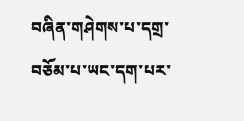བཞིན་གཤེགས་པ་དགྲ་བཅོམ་པ་ཡང་དག་པར་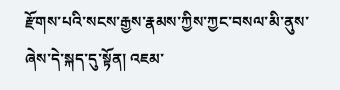རྫོགས་པའི་སངས་རྒྱས་རྣམས་ཀྱིས་ཀྱང་བསལ་མི་ནུས་ཞེས་དེ་སྐད་དུ་སྟོན། འཇམ་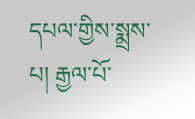དཔལ་གྱིས་སྨྲས་པ། རྒྱལ་པོ་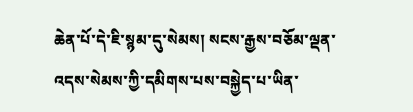ཆེན་པོ་དེ་ཇི་སྙམ་དུ་སེམས། སངས་རྒྱས་བཅོམ་ལྡན་འདས་སེམས་ཀྱི་དམིགས་པས་བསྐྱེད་པ་ཡིན་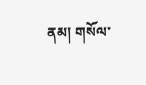ནམ། གསོལ་